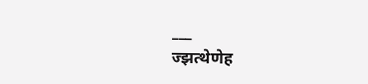___
ज्झत्थेणेह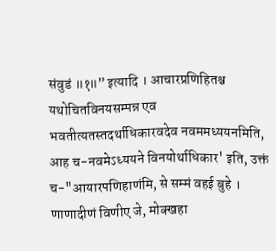संवुडं ॥१॥” इत्यादि । आचारप्रणिहितश्च यथोचितविनयसम्पन्न एव भवतीत्यतस्तदर्थाधिकारवदेव नवममध्ययनमिति, आह च-नवमेऽध्ययने विनयोर्थाधिकार' इति, उक्तं च-"आयारपणिहाणंमि, से सम्मं वहई बुहे । णाणादीणं विणीए जे, मोक्खहा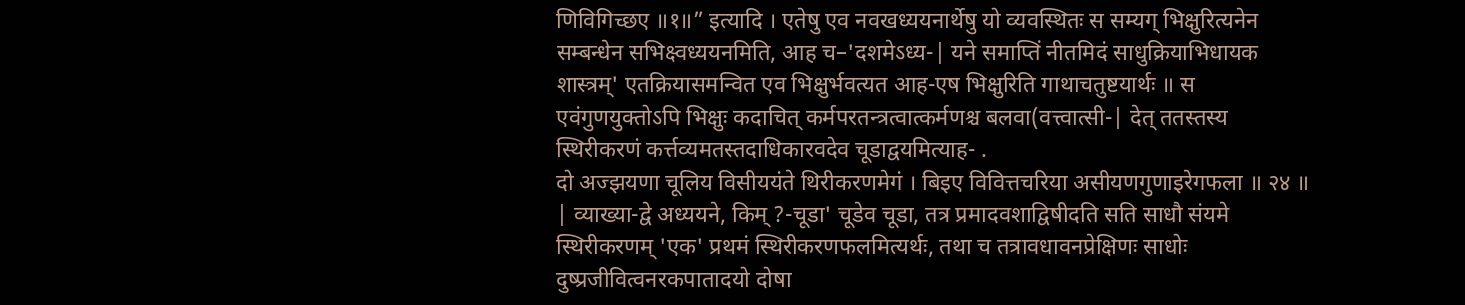णिविगिच्छए ॥१॥” इत्यादि । एतेषु एव नवखध्ययनार्थेषु यो व्यवस्थितः स सम्यग् भिक्षुरित्यनेन सम्बन्धेन सभिक्ष्वध्ययनमिति, आह च–'दशमेऽध्य-| यने समाप्तिं नीतमिदं साधुक्रियाभिधायक शास्त्रम्' एतक्रियासमन्वित एव भिक्षुर्भवत्यत आह-एष भिक्षुरिति गाथाचतुष्टयार्थः ॥ स एवंगुणयुक्तोऽपि भिक्षुः कदाचित् कर्मपरतन्त्रत्वात्कर्मणश्च बलवा(वत्त्वात्सी-| देत् ततस्तस्य स्थिरीकरणं कर्त्तव्यमतस्तदाधिकारवदेव चूडाद्वयमित्याह- .
दो अज्झयणा चूलिय विसीययंते थिरीकरणमेगं । बिइए विवित्तचरिया असीयणगुणाइरेगफला ॥ २४ ॥ | व्याख्या-द्वे अध्ययने, किम् ?-चूडा' चूडेव चूडा, तत्र प्रमादवशाद्विषीदति सति साधौ संयमे स्थिरीकरणम् 'एक' प्रथमं स्थिरीकरणफलमित्यर्थः, तथा च तत्रावधावनप्रेक्षिणः साधोः दुष्प्रजीवित्वनरकपातादयो दोषा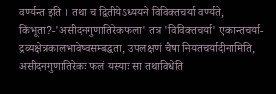वर्ण्यन्त इति । तथा च द्वितीयेऽध्ययने विविक्तचर्या वर्ण्यते, किंभूता?-'असीदनगुणातिरेकफला' तत्र 'विविक्तचर्या' एकान्तचर्या-द्रव्यक्षेत्रकालभावेष्वसम्बद्धता, उपलक्षणं चैषा नियतचर्यादीनामिति, असीदनगुणातिरेकः फलं यस्याः सा तथाविधेति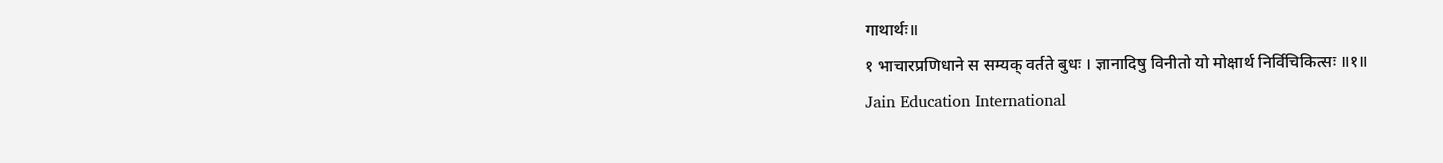गाथार्थः॥
१ भाचारप्रणिधाने स सम्यक् वर्तते बुधः । ज्ञानादिषु विनीतो यो मोक्षार्थ निर्विचिकित्सः ॥१॥
Jain Education International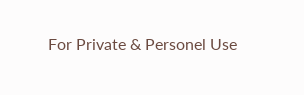For Private & Personel Use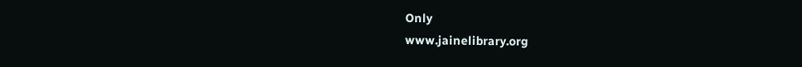Only
www.jainelibrary.org